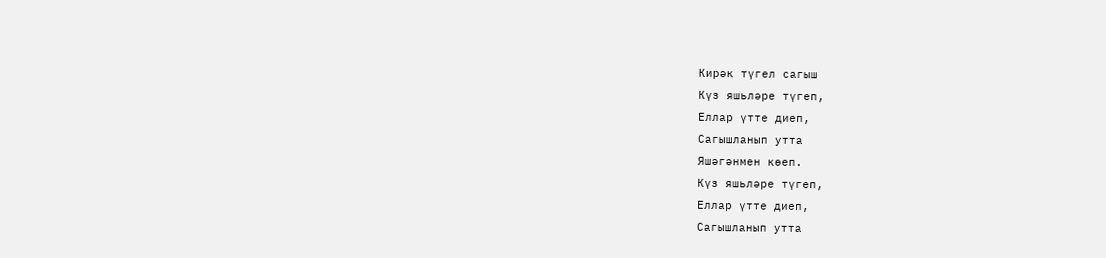Кирәк түгел сагыш
Күз яшьләре түгеп,
Еллар үтте диеп,
Сагышланып утта
Яшәгәнмен көеп.
Күз яшьләре түгеп,
Еллар үтте диеп,
Сагышланып утта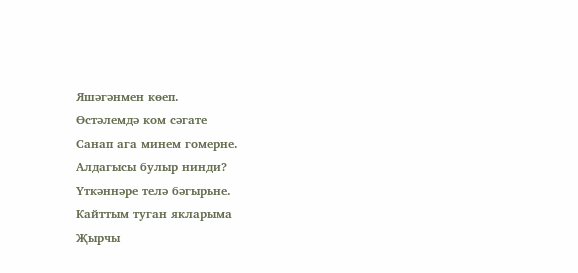Яшәгәнмен көеп.
Өстәлемдә ком сәгате
Санап ага минем гомерне.
Алдагысы булыр нинди?
Үткәннәре телә бәгырьне.
Кайттым туган якларыма
Җырчы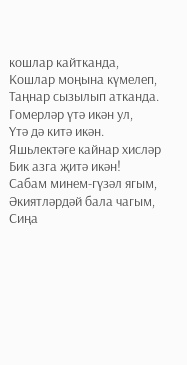кошлар кайтканда,
Кошлар моңына күмелеп,
Таңнар сызылып атканда.
Гомерләр үтә икән ул,
Үтә дә китә икән.
Яшьлектәге кайнар хисләр
Бик азга җитә икән!
Сабам минем-гүзәл ягым,
Әкиятләрдәй бала чагым,
Сиңа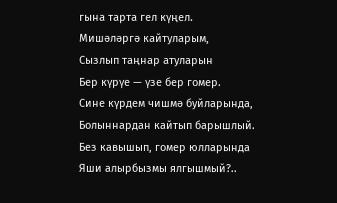гына тарта гел күңел.
Мишәләргә кайтуларым,
Сызлып таңнар атуларын
Бер күрүе — үзе бер гомер.
Сине күрдем чишмә буйларында,
Болыннардан кайтып барышлый.
Без кавышып, гомер юлларында
Яши алырбызмы ялгышмый?..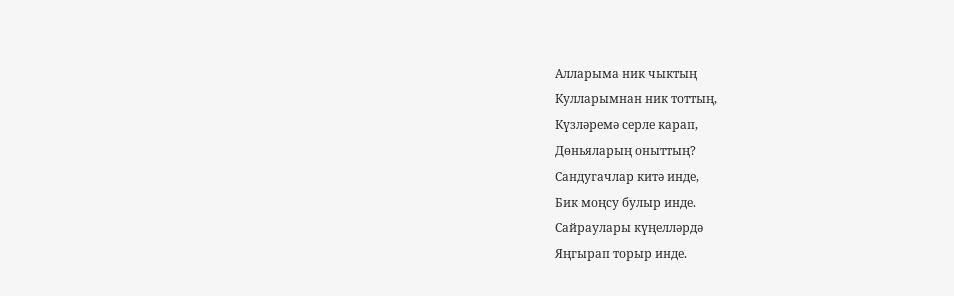Алларыма ник чыктың
Кулларымнан ник тоттың,
Күзләремә серле карап,
Дөньяларың оныттың?
Сандугачлар китә инде,
Бик моңсу булыр инде.
Сайраулары күңелләрдә
Яңгырап торыр инде.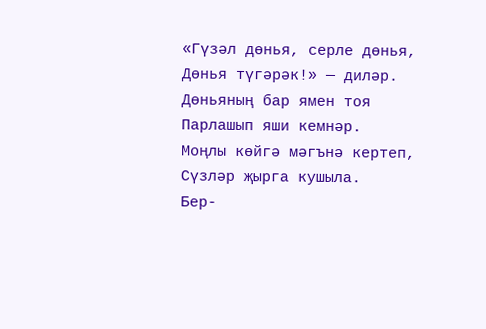«Гүзәл дөнья, серле дөнья,
Дөнья түгәрәк!» — диләр.
Дөньяның бар ямен тоя
Парлашып яши кемнәр.
Моңлы көйгә мәгънә кертеп,
Сүзләр җырга кушыла.
Бер-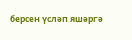берсен үсләп яшәргә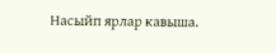Насыйп ярлар кавыша.